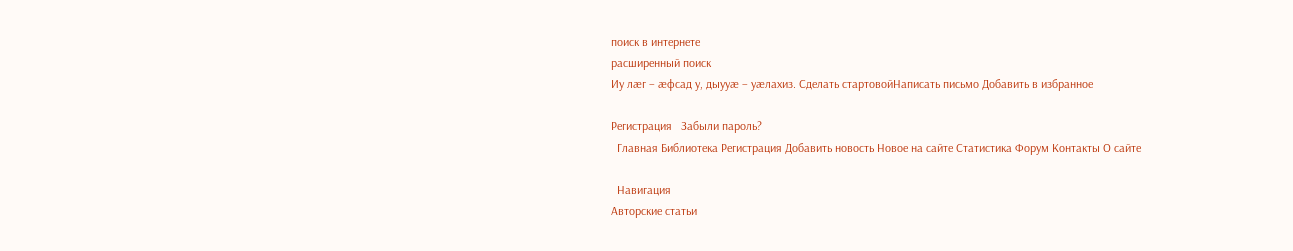поиск в интернете
расширенный поиск
Иу лæг – æфсад у, дыууæ – уæлахиз. Сделать стартовойНаписать письмо Добавить в избранное

Регистрация   Забыли пароль?
  Главная Библиотека Регистрация Добавить новость Новое на сайте Статистика Форум Контакты О сайте

  Навигация
Авторские статьи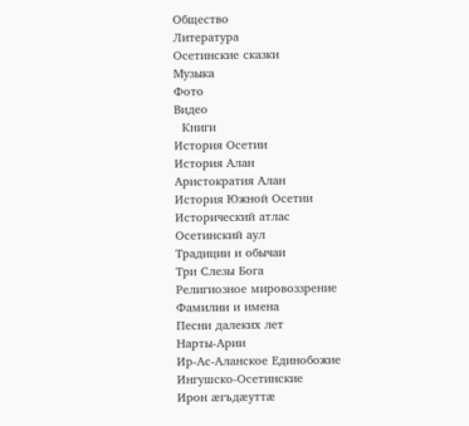Общество
Литература
Осетинские сказки
Музыка
Фото
Видео
  Книги
История Осетии
История Алан
Аристократия Алан
История Южной Осетии
Исторический атлас
Осетинский аул
Традиции и обычаи
Три Слезы Бога
Религиозное мировоззрение
Фамилии и имена
Песни далеких лет
Нарты-Арии
Ир-Ас-Аланское Единобожие
Ингушско-Осетинские
Ирон æгъдæуттæ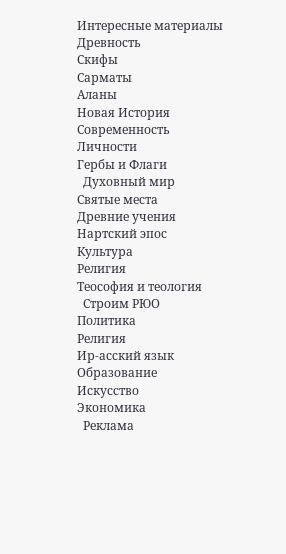Интересные материалы
Древность
Скифы
Сарматы
Аланы
Новая История
Современность
Личности
Гербы и Флаги
  Духовный мир
Святые места
Древние учения
Нартский эпос
Культура
Религия
Теософия и теология
  Строим РЮО
Политика
Религия
Ир-асский язык
Образование
Искусство
Экономика
  Реклама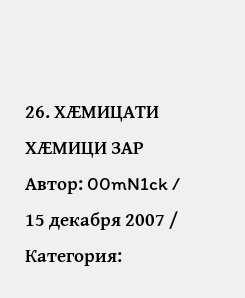26. ХÆМИЦАТИ ХÆМИЦИ ЗАР
Автор: 00mN1ck / 15 декабря 2007 / Категория: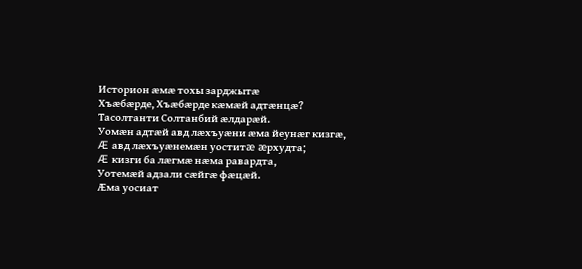Историон æмæ тохы зарджытæ
Хъæбæрде, Хъæбæрде кæмæй адтæнцæ?
Тасолтанти Солтанбий æлдарæй.
Уомæн адтæй авд лæхъуæни æма йеунæг кизгæ,
Æ авд лæхъуæнемæн уоститæ æрхудта;
Æ кизги ба лæгмæ нæма равардта,
Уотемæй адзали сæйгæ фæцæй.
Æма уосиат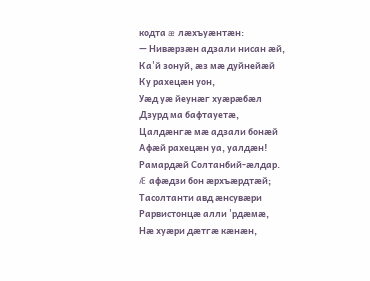кодта æ лæхъуæнтæн:
— Нивæрзæн адзали нисан æй,
Ка'й зонуй, æз мæ дуйнейæй
Ку рахецæн уон,
Уæд уæ йеунæг хуæрæбæл
Дзурд ма бафтауетæ,
Цалдæнгæ мæ адзали бонæй
Афæй рахецæн уа, уалдæн!
Рамардæй Солтанбий-æлдар.
Æ афæдзи бон æрхъæрдтæй;
Тасолтанти авд æнсувæри
Рарвистонцæ алли 'рдæмæ,
Нæ хуæри дæтгæ кæнæн,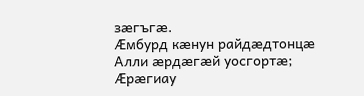зæгъгæ.
Æмбурд кæнун райдæдтонцæ
Алли æрдæгæй уосгортæ;
Æрæгиау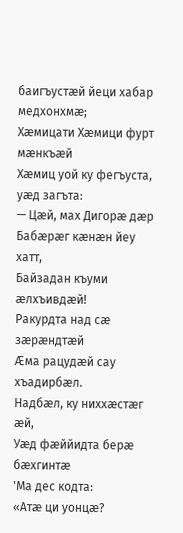баигъустæй йеци хабар медхонхмæ;
Хæмицати Хæмици фурт мæнкъæй
Хæмиц уой ку фегъуста, уæд загъта:
— Цæй, мах Дигорæ дæр
Бабæрæг кæнæн йеу хатт,
Байзадан къуми æлхъивдæй!
Ракурдта над сæ зæрæндтæй
Æма рацудæй сау хъадирбæл.
Надбæл, ку ниххæстæг æй,
Уæд фæййидта берæ бæхгинтæ
'Ма дес кодта:
«Атæ ци уонцæ?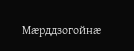Мæрддзогойнæ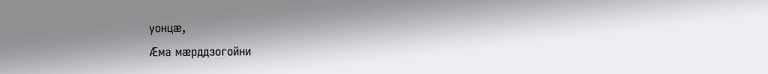уонцæ,
Æма мæрддзогойни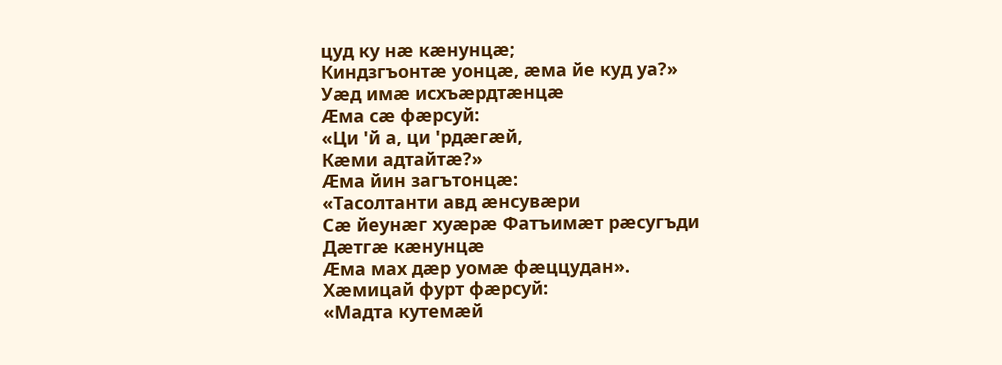цуд ку нæ кæнунцæ;
Киндзгъонтæ уонцæ, æма йе куд уа?»
Уæд имæ исхъæрдтæнцæ
Æма сæ фæрсуй:
«Ци 'й а, ци 'рдæгæй,
Кæми адтайтæ?»
Æма йин загътонцæ:
«Тасолтанти авд æнсувæри
Сæ йеунæг хуæрæ Фатъимæт рæсугъди
Дæтгæ кæнунцæ
Æма мах дæр уомæ фæццудан».
Хæмицай фурт фæрсуй:
«Мадта кутемæй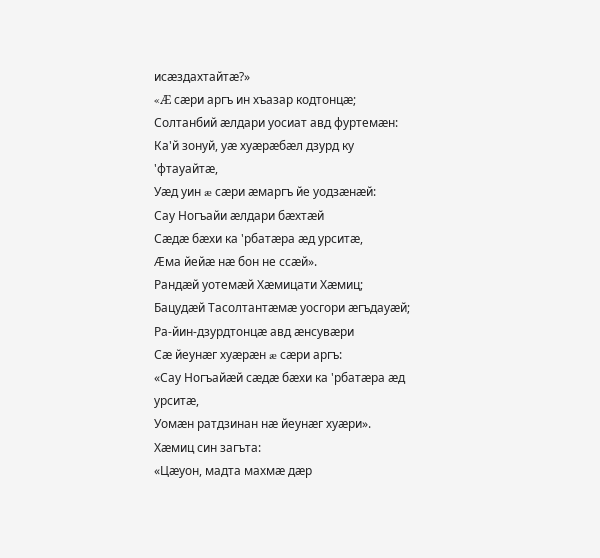исæздахтайтæ?»
«Æ сæри аргъ ин хъазар кодтонцæ;
Солтанбий æлдари уосиат авд фуртемæн:
Ка'й зонуй, уæ хуæрæбæл дзурд ку 'фтауайтæ,
Уæд уин æ сæри æмаргъ йе уодзæнæй:
Сау Ногъайи æлдари бæхтæй
Сæдæ бæхи ка 'рбатæра æд урситæ,
Æма йейæ нæ бон не ссæй».
Рандæй уотемæй Хæмицати Хæмиц;
Бацудæй Тасолтантæмæ уосгори æгъдауæй;
Ра-йин-дзурдтонцæ авд æнсувæри
Сæ йеунæг хуæрæн æ сæри аргъ:
«Сау Ногъайæй сæдæ бæхи ка 'рбатæра æд урситæ,
Уомæн ратдзинан нæ йеунæг хуæри».
Хæмиц син загъта:
«Цæуон, мадта махмæ дæр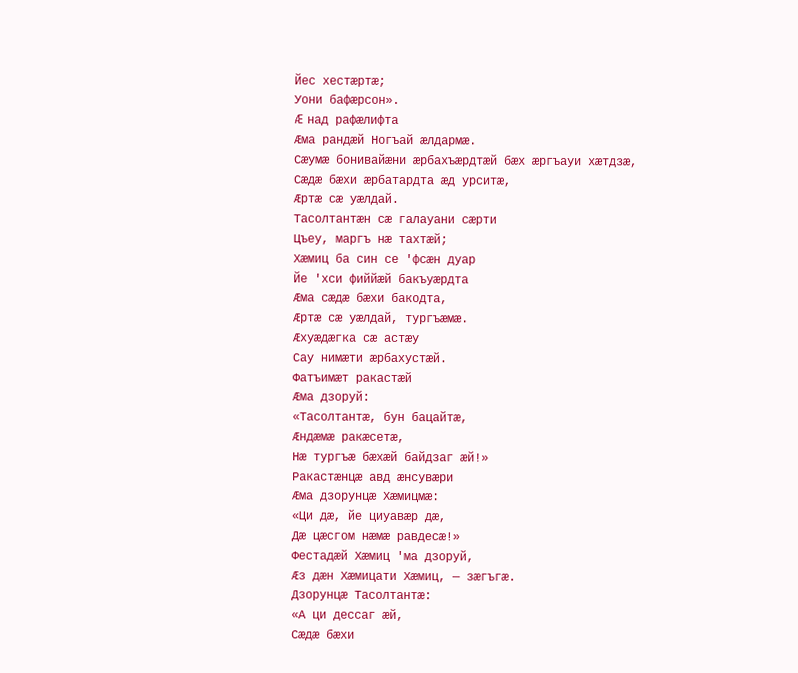Йес хестæртæ;
Уони бафæрсон».
Æ над рафæлифта
Æма рандæй Ногъай æлдармæ.
Сæумæ бонивайæни æрбахъæрдтæй бæх æргъауи хæтдзæ,
Сæдæ бæхи æрбатардта æд урситæ,
Æртæ сæ уæлдай.
Тасолтантæн сæ галауани сæрти
Цъеу, маргъ нæ тахтæй;
Хæмиц ба син се 'фсæн дуар
Йе 'хси фиййæй бакъуæрдта
Æма сæдæ бæхи бакодта,
Æртæ сæ уæлдай, тургъæмæ.
Æхуæдæгка сæ астæу
Сау нимæти æрбахустæй.
Фатъимæт ракастæй
Æма дзоруй:
«Тасолтантæ, бун бацайтæ,
Æндæмæ ракæсетæ,
Нæ тургъæ бæхæй байдзаг æй!»
Ракастæнцæ авд æнсувæри
Æма дзорунцæ Хæмицмæ:
«Ци дæ, йе циуавæр дæ,
Дæ цæсгом нæмæ равдесæ!»
Фестадæй Хæмиц 'ма дзоруй,
Æз дæн Хæмицати Хæмиц, — зæгъгæ.
Дзорунцæ Тасолтантæ:
«А ци дессаг æй,
Сæдæ бæхи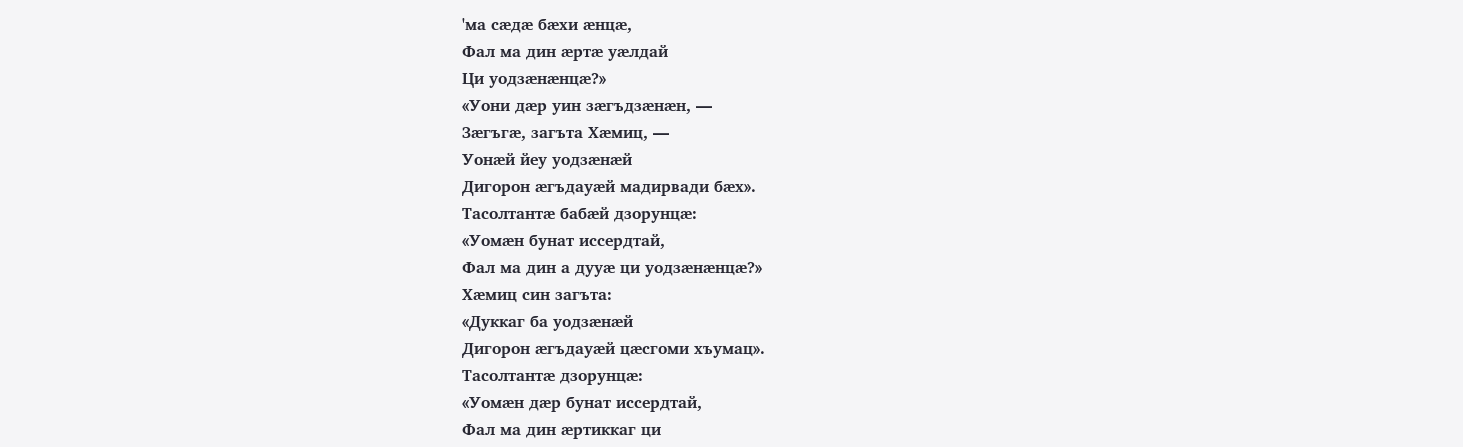'ма сæдæ бæхи æнцæ,
Фал ма дин æртæ уæлдай
Ци уодзæнæнцæ?»
«Уони дæр уин зæгъдзæнæн, —
Зæгъгæ, загъта Хæмиц, —
Уонæй йеу уодзæнæй
Дигорон æгъдауæй мадирвади бæх».
Тасолтантæ бабæй дзорунцæ:
«Уомæн бунат иссердтай,
Фал ма дин а дууæ ци уодзæнæнцæ?»
Хæмиц син загъта:
«Дуккаг ба уодзæнæй
Дигорон æгъдауæй цæсгоми хъумац».
Тасолтантæ дзорунцæ:
«Уомæн дæр бунат иссердтай,
Фал ма дин æртиккаг ци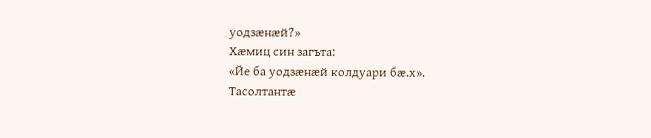уодзæнæй?»
Хæмиц син загъта:
«Йе ба уодзæнæй колдуари бæ.х».
Тасолтантæ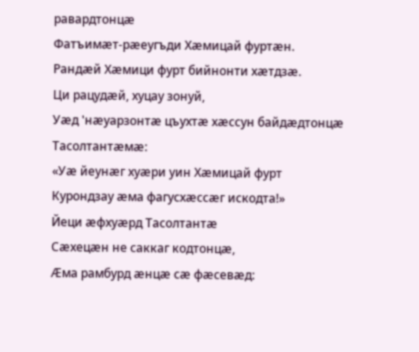равардтонцæ
Фатъимæт-рæеугъди Хæмицай фуртæн.
Рандæй Хæмици фурт бийнонти хæтдзæ.
Ци рацудæй, хуцау зонуй,
Уæд 'нæуарзонтæ цъухтæ хæссун байдæдтонцæ
Тасолтантæмæ:
«Уæ йеунæг хуæри уин Хæмицай фурт
Курондзау æма фагусхæссæг искодта!»
Йеци æфхуæрд Тасолтантæ
Сæхецæн не саккаг кодтонцæ,
Æма рамбурд æнцæ сæ фæсевæд: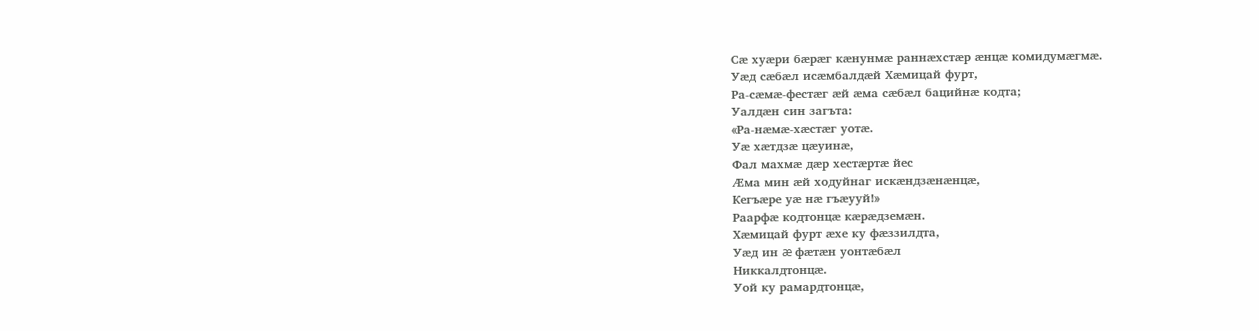Сæ хуæри бæрæг кæнунмæ раннæхстæр æнцæ комидумæгмæ.
Уæд сæбæл исæмбалдæй Хæмицай фурт,
Ра-сæмæ-фестæг æй æма сæбæл бацийнæ кодта;
Уалдæн син загъта:
«Ра-нæмæ-хæстæг уотæ.
Уæ хæтдзæ цæуинæ,
Фал махмæ дæр хестæртæ йес
Æма мин æй ходуйнаг искæндзæнæнцæ,
Кегъæре уæ нæ гъæууй!»
Раарфæ кодтонцæ кæрæдземæн.
Хæмицай фурт æхе ку фæззилдта,
Уæд ин æ фæтæн уонтæбæл
Никкалдтонцæ.
Уой ку рамардтонцæ,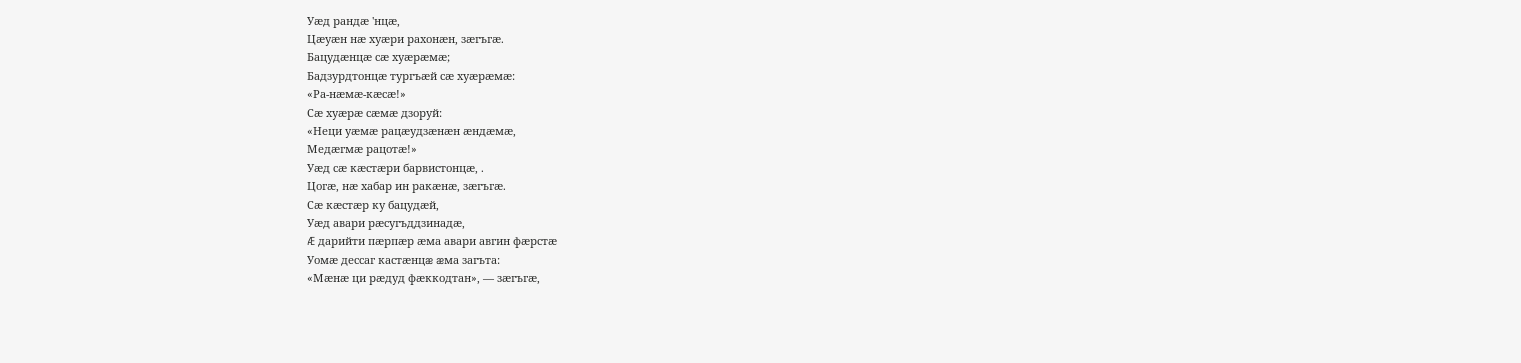Уæд рандæ 'нцæ,
Цæуæн нæ хуæри рахонæн, зæгъгæ.
Бацудæнцæ сæ хуæрæмæ;
Бадзурдтонцæ тургъæй сæ хуæрæмæ:
«Ра-нæмæ-кæсæ!»
Сæ хуæрæ сæмæ дзоруй:
«Неци уæмæ рацæудзæнæн æндæмæ,
Медæгмæ рацотæ!»
Уæд сæ кæстæри барвистонцæ, .
Цогæ, нæ хабар ин ракæнæ, зæгъгæ.
Сæ кæстæр ку бацудæй,
Уæд авари рæсугъддзинадæ,
Æ дарийти пæрпæр æма авари авгин фæрстæ
Уомæ дессаг кастæнцæ æма загъта:
«Мæнæ ци рæдуд фæккодтан», — зæгъгæ,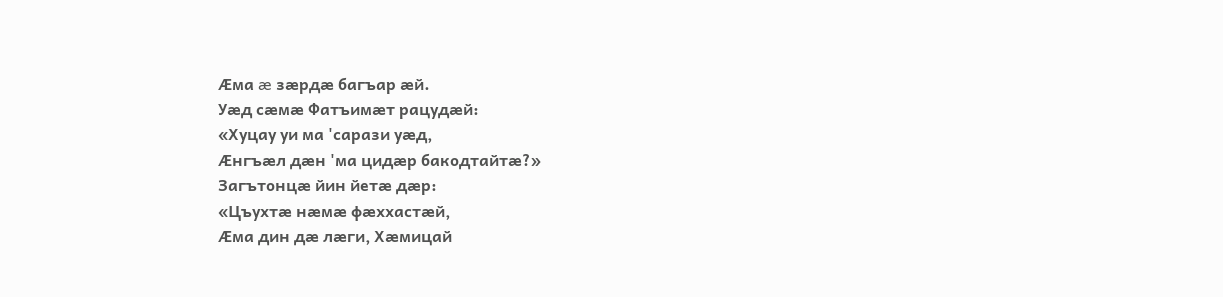Æма æ зæрдæ багъар æй.
Уæд сæмæ Фатъимæт рацудæй:
«Хуцау уи ма 'сарази уæд,
Æнгъæл дæн 'ма цидæр бакодтайтæ?»
Загътонцæ йин йетæ дæр:
«Цъухтæ нæмæ фæххастæй,
Æма дин дæ лæги, Хæмицай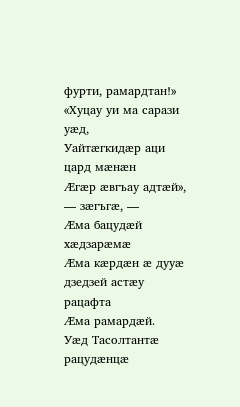фурти, рамардтан!»
«Хуцау уи ма сарази уæд,
Уайтæгкидæр аци цард мæнæн
Æгæр æвгъау адтæй», — зæгъгæ, —
Æма бацудæй хæдзарæмæ
Æма кæрдæн æ дууæ дзедзей астæу рацафта
Æма рамардæй.
Уæд Тасолтантæ рацудæнцæ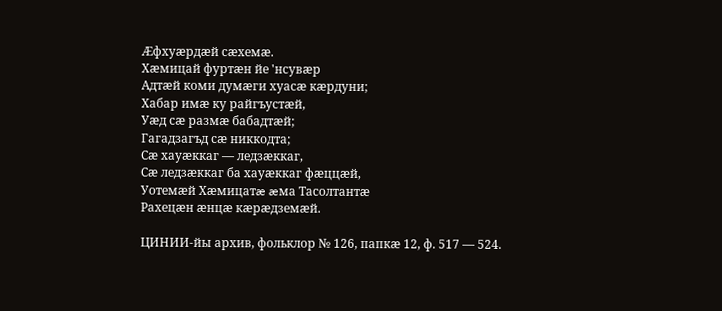Æфхуæрдæй сæхемæ.
Хæмицай фуртæн йе 'нсувæр
Адтæй коми думæги хуасæ кæрдуни;
Хабар имæ ку райгъустæй,
Уæд сæ размæ бабадтæй;
Гагадзагъд сæ никкодта;
Сæ хауæккаг — ледзæккаг,
Сæ ледзæккаг ба хауæккаг фæццæй,
Уотемæй Хæмицатæ æма Тасолтантæ
Рахецæн æнцæ кæрæдземæй.

ЦИНИИ-йы архив, фольклор № 126, папкæ 12, ф. 517 — 524.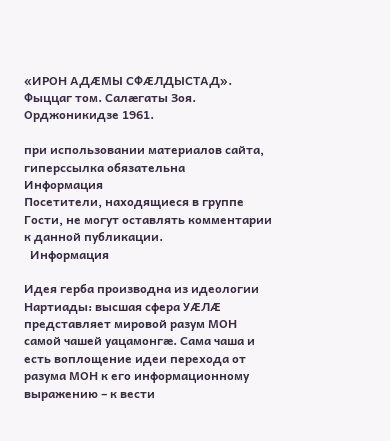«ИРОН АДÆМЫ СФÆЛДЫСТАД». Фыццаг том. Салæгаты Зоя. Орджоникидзе 1961.

при использовании материалов сайта, гиперссылка обязательна
Информация
Посетители, находящиеся в группе Гости, не могут оставлять комментарии к данной публикации.
  Информация

Идея герба производна из идеологии Нартиады: высшая сфера УÆЛÆ представляет мировой разум МОН самой чашей уацамонгæ. Сама чаша и есть воплощение идеи перехода от разума МОН к его информационному выражению – к вести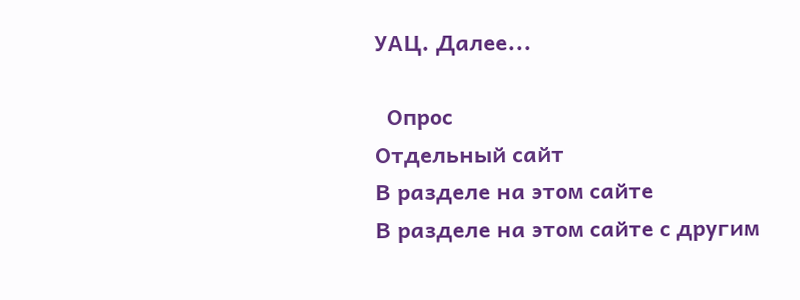УАЦ. Далее...

  Опрос
Отдельный сайт
В разделе на этом сайте
В разделе на этом сайте с другим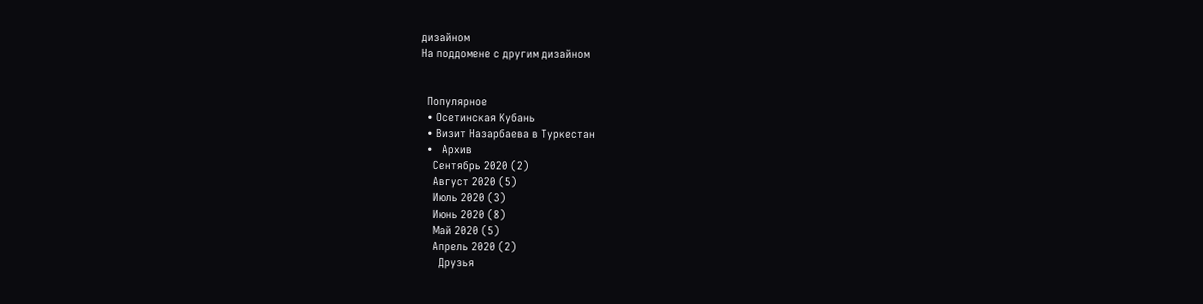дизайном
На поддомене с другим дизайном


  Популярное
  • Осетинская Кубань
  • Визит Назарбаева в Туркестан
  •   Архив
    Сентябрь 2020 (2)
    Август 2020 (5)
    Июль 2020 (3)
    Июнь 2020 (8)
    Май 2020 (5)
    Апрель 2020 (2)
      Друзья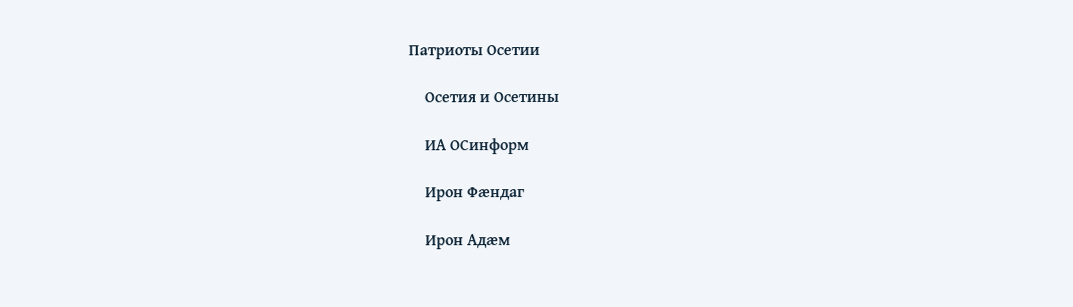Патриоты Осетии

    Осетия и Осетины

    ИА ОСинформ

    Ирон Фæндаг

    Ирон Адæм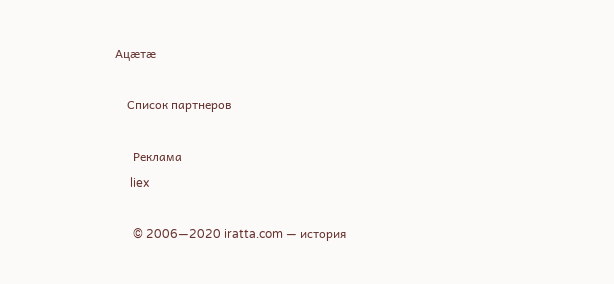Ацæтæ

    Список партнеров

      Реклама
     liex

      © 2006—2020 iratta.com — история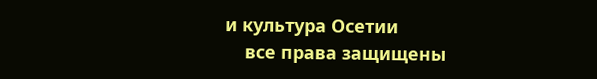и культура Осетии
    все права защищены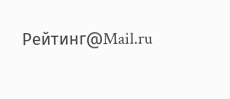Рейтинг@Mail.ru